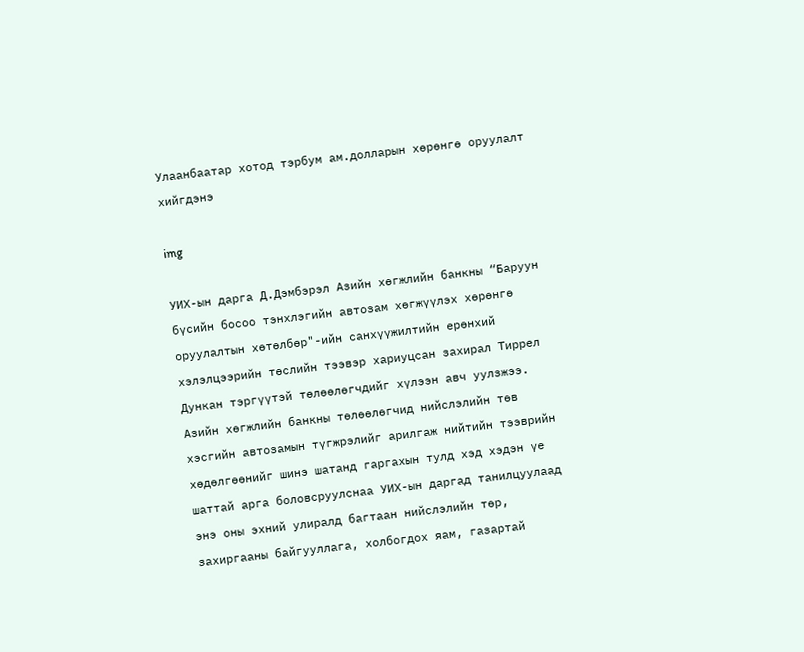Улаанбаатар хотод тэрбум ам.долларын хөрөнгө оруулалт хийгдэнэ

img

УИХ-ын дарга Д.Дэмбэрэл Азийн хөгжлийн банкны “Баруун бүсийн босоо тэнхлэгийн автозам хөгжүүлэх хөрөнгө оруулалтын хөтөлбөр"-ийн санхүүжилтийн ерөнхий хэлэлцээрийн төслийн тээвэр хариуцсан захирал Тиррел Дункан тэргүүтэй төлөөлөгчдийг хүлээн авч уулзжээ. Азийн хөгжлийн банкны төлөөлөгчид нийслэлийн төв хэсгийн автозамын түгжрэлийг арилгаж нийтийн тээврийн хөдөлгөөнийг шинэ шатанд гаргахын тулд хэд хэдэн үе шаттай арга боловсруулснаа УИХ-ын даргад танилцуулаад энэ оны эхний улиралд багтаан нийслэлийн төр, захиргааны байгууллага, холбогдох яам, газартай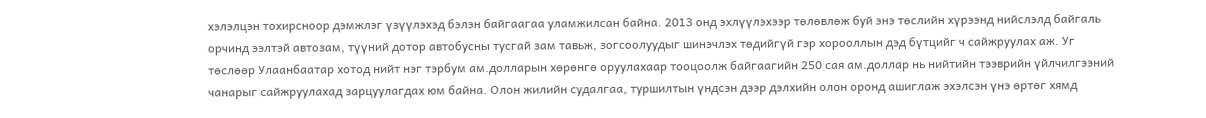хэлэлцэн тохирсноор дэмжлэг үзүүлэхэд бэлэн байгаагаа уламжилсан байна. 2013 онд эхлүүлэхээр төлөвлөж буй энэ төслийн хүрээнд нийслэлд байгаль орчинд ээлтэй автозам, түүний дотор автобусны тусгай зам тавьж, зогсоолуудыг шинэчлэх төдийгүй гэр хорооллын дэд бүтцийг ч сайжруулах аж. Уг төслөөр Улаанбаатар хотод нийт нэг тэрбум ам.долларын хөрөнгө оруулахаар тооцоолж байгаагийн 250 сая ам.доллар нь нийтийн тээврийн үйлчилгээний чанарыг сайжруулахад зарцуулагдах юм байна. Олон жилийн судалгаа, туршилтын үндсэн дээр дэлхийн олон оронд ашиглаж эхэлсэн үнэ өртөг хямд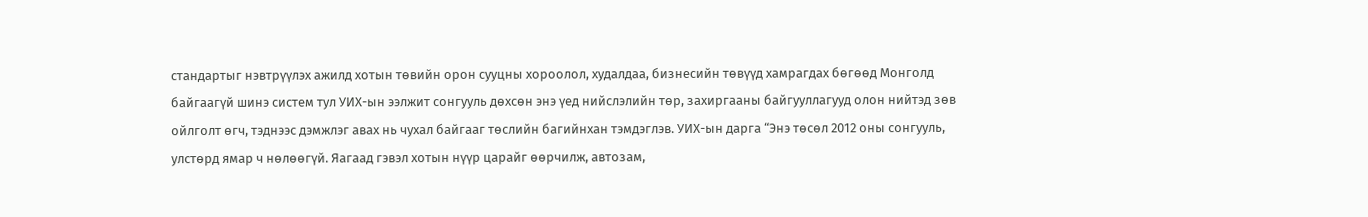стандартыг нэвтрүүлэх ажилд хотын төвийн орон сууцны хороолол, худалдаа, бизнесийн төвүүд хамрагдах бөгөөд Монголд байгаагүй шинэ систем тул УИХ-ын ээлжит сонгууль дөхсөн энэ үед нийслэлийн төр, захиргааны байгууллагууд олон нийтэд зөв ойлголт өгч, тэднээс дэмжлэг авах нь чухал байгааг төслийн багийнхан тэмдэглэв. УИХ-ын дарга “Энэ төсөл 2012 оны сонгууль, улстөрд ямар ч нөлөөгүй. Яагаад гэвэл хотын нүүр царайг өөрчилж, автозам,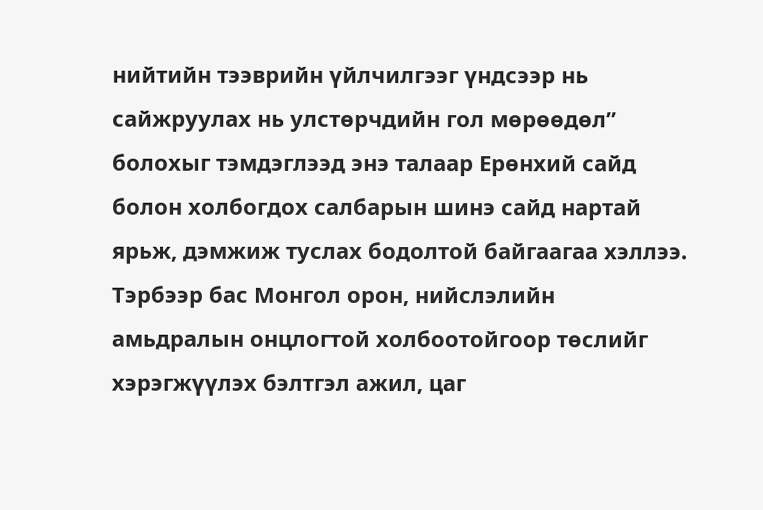нийтийн тээврийн үйлчилгээг үндсээр нь сайжруулах нь улстөрчдийн гол мөрөөдөл” болохыг тэмдэглээд энэ талаар Ерөнхий сайд болон холбогдох салбарын шинэ сайд нартай ярьж, дэмжиж туслах бодолтой байгаагаа хэллээ. Тэрбээр бас Монгол орон, нийслэлийн амьдралын онцлогтой холбоотойгоор төслийг хэрэгжүүлэх бэлтгэл ажил, цаг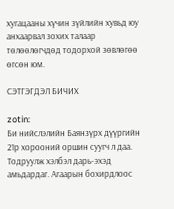хугацааны хүчин зүйлийн хувьд юу анхаарвал зохих талаар төлөөлөгчдөд тодорхой зөвлөгөө өгсөн юм.

СЭТГЭГДЭЛ БИЧИХ

zotin:
Би нийслэлийн Баянзүрх дүүргийн 21р хорооний оршин суугч л даа. Тодруулж хэлбэл дарь-эхэд амьдардаг. Агаарын бохирдлоос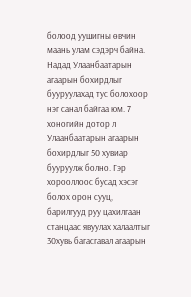болоод уушигны өвчин маань улам сэдэрч байна. Надад Улаанбаатарын агаарын бохирдлыг бууруулахад тус болохоор нэг санал байгаа юм. 7 хоногийн дотор л Улаанбаатарын агаарын бохирдлыг 50 хувиар бууруулж болно. Гэр хорооллоос бусад хэсэг болох орон сууц, барилгууд руу цахилгаан станцаас явуулах халаалтыг 30хувь багасгавал агаарын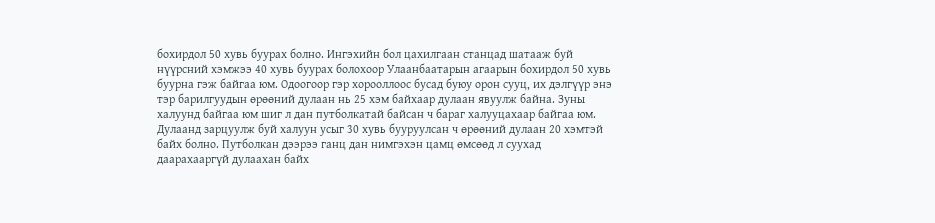бохирдол 50 хувь буурах болно. Ингэхийн бол цахилгаан станцад шатааж буй нүүрсний хэмжээ 40 хувь буурах болохоор Улаанбаатарын агаарын бохирдол 50 хувь буурна гэж байгаа юм. Одоогоор гэр хорооллоос бусад буюу орон сууц, их дэлгүүр энэ тэр барилгуудын өрөөний дулаан нь 25 хэм байхаар дулаан явуулж байна. Зуны халуунд байгаа юм шиг л дан путболкатай байсан ч бараг халууцахаар байгаа юм. Дулаанд зарцуулж буй халуун усыг 30 хувь бууруулсан ч өрөөний дулаан 20 хэмтэй байх болно. Путболкан дээрээ ганц дан нимгэхэн цамц өмсөөд л суухад даарахааргүй дулаахан байх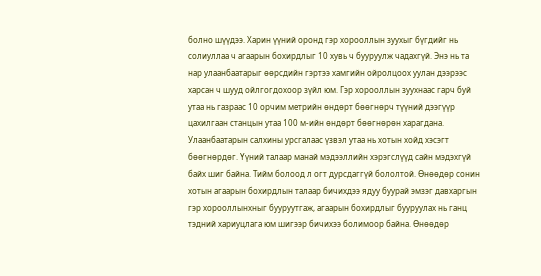болно шүүдээ. Харин үүний оронд гэр хорооллын зуухыг бүгдийг нь солиуллаа ч агаарын бохирдлыг 10 хувь ч бууруулж чадахгүй. Энэ нь та нар улаанбаатарыг өөрсдийн гэртээ хамгийн ойролцоох уулан дээрээс харсан ч шууд ойлгогдохоор зүйл юм. Гэр хорооллын зуухнаас гарч буй утаа нь газраас 10 орчим метрийн өндөрт бөөгнөрч түүний дээгүүр цахилгаан станцын утаа 100 м-ийн өндөрт бөөгнөрөн харагдана. Улаанбаатарын салхины урсгалаас үзвэл утаа нь хотын хойд хэсэгт бөөгнөрдөг. Үүний талаар манай мэдээллийн хэрэгслүүд сайн мэдэхгүй байх шиг байна. Тийм болоод л огт дурсдаггүй бололтой. Өнөөдөр сонин хотын агаарын бохирдлын талаар бичихдээ ядуу буурай эмзэг давхаргын гэр хорооллынхныг бууруутгаж, агаарын бохирдлыг бууруулах нь ганц тэдний хариуцлага юм шигээр бичихээ болимоор байна. Өнөөдөр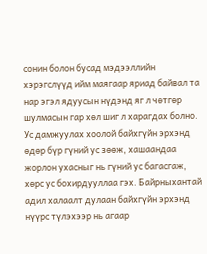сонин болон бусад мэдээллийн хэрэгслүүд ийм маягаар яриад байвал та нар эгэл ядуусын нүдэнд яг л чөтгөр шулмасын гар хөл шиг л харагдах болно. Ус дамжуулах хоолой байхгүйн эрхэнд өдөр бүр гүний ус зөөж, хашаандаа жорлон ухасныг нь гүний ус багасгаж, хөрс ус бохирдууллаа гэх. Байрныхантай адил халаалт дулаан байхгүйн эрхэнд нүүрс түлэхээр нь агаар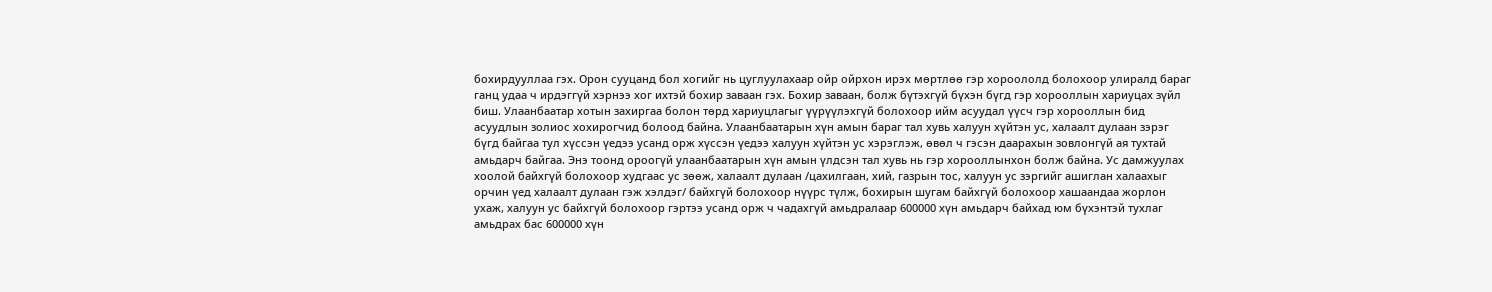бохирдууллаа гэх. Орон сууцанд бол хогийг нь цуглуулахаар ойр ойрхон ирэх мөртлөө гэр хороололд болохоор улиралд бараг ганц удаа ч ирдэггүй хэрнээ хог ихтэй бохир заваан гэх. Бохир заваан, болж бүтэхгүй бүхэн бүгд гэр хорооллын хариуцах зүйл биш. Улаанбаатар хотын захиргаа болон төрд хариуцлагыг үүрүүлэхгүй болохоор ийм асуудал үүсч гэр хорооллын бид асуудлын золиос хохирогчид болоод байна. Улаанбаатарын хүн амын бараг тал хувь халуун хүйтэн ус, халаалт дулаан зэрэг бүгд байгаа тул хүссэн үедээ усанд орж хүссэн үедээ халуун хүйтэн ус хэрэглэж, өвөл ч гэсэн даарахын зовлонгүй ая тухтай амьдарч байгаа. Энэ тоонд ороогүй улаанбаатарын хүн амын үлдсэн тал хувь нь гэр хорооллынхон болж байна. Ус дамжуулах хоолой байхгүй болохоор худгаас ус зөөж, халаалт дулаан /цахилгаан, хий, газрын тос, халуун ус зэргийг ашиглан халаахыг орчин үед халаалт дулаан гэж хэлдэг/ байхгүй болохоор нүүрс түлж, бохирын шугам байхгүй болохоор хашаандаа жорлон ухаж, халуун ус байхгүй болохоор гэртээ усанд орж ч чадахгүй амьдралаар 600000 хүн амьдарч байхад юм бүхэнтэй тухлаг амьдрах бас 600000 хүн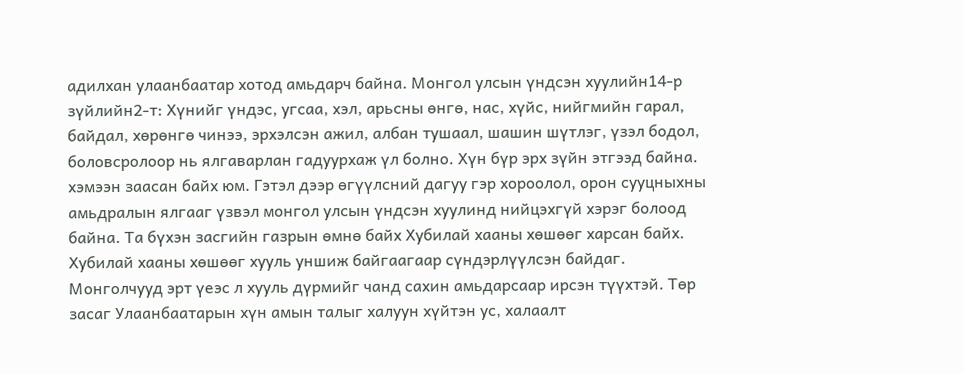адилхан улаанбаатар хотод амьдарч байна. Монгол улсын үндсэн хуулийн14-р зүйлийн2-т: Хүнийг үндэс, угсаа, хэл, арьсны өнгө, нас, хүйс, нийгмийн гарал, байдал, хөрөнгө чинээ, эрхэлсэн ажил, албан тушаал, шашин шүтлэг, үзэл бодол, боловсролоор нь ялгаварлан гадуурхаж үл болно. Хүн бүр эрх зүйн этгээд байна. хэмээн заасан байх юм. Гэтэл дээр өгүүлсний дагуу гэр хороолол, орон сууцныхны амьдралын ялгааг үзвэл монгол улсын үндсэн хуулинд нийцэхгүй хэрэг болоод байна. Та бүхэн засгийн газрын өмнө байх Хубилай хааны хөшөөг харсан байх. Хубилай хааны хөшөөг хууль уншиж байгаагаар сүндэрлүүлсэн байдаг. Монголчууд эрт үеэс л хууль дүрмийг чанд сахин амьдарсаар ирсэн түүхтэй. Төр засаг Улаанбаатарын хүн амын талыг халуун хүйтэн ус, халаалт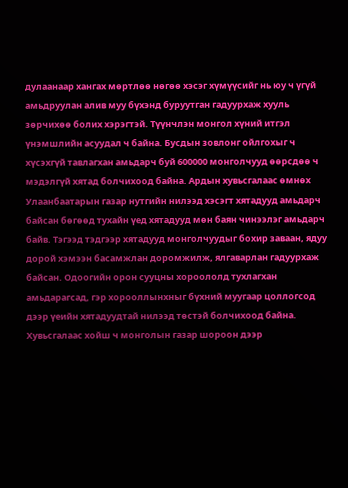дулаанаар хангах мөртлөө нөгөө хэсэг хүмүүсийг нь юу ч үгүй амьдруулан алив муу бүхэнд буруутган гадуурхаж хууль зөрчихөө болих хэрэгтэй. Түүнчлэн монгол хүний итгэл үнэмшлийн асуудал ч байна. Бусдын зовлонг ойлгохыг ч хүсэхгүй тавлагхан амьдарч буй 600000 монголчууд өөрсдөө ч мэдэлгүй хятад болчихоод байна. Ардын хувьсгалаас өмнөх Улаанбаатарын газар нутгийн нилээд хэсэгт хятадууд амьдарч байсан бөгөөд тухайн үед хятадууд мөн баян чинээлэг амьдарч байв. Тэгээд тэдгээр хятадууд монголчуудыг бохир заваан, ядуу дорой хэмээн басамжлан доромжилж, ялгаварлан гадуурхаж байсан. Одоогийн орон сууцны хороололд тухлагхан амьдарагсад, гэр хорооллынхныг бүхний муугаар цоллогсод дээр үеийн хятадуудтай нилээд төстэй болчихоод байна. Хувьсгалаас хойш ч монголын газар шороон дээр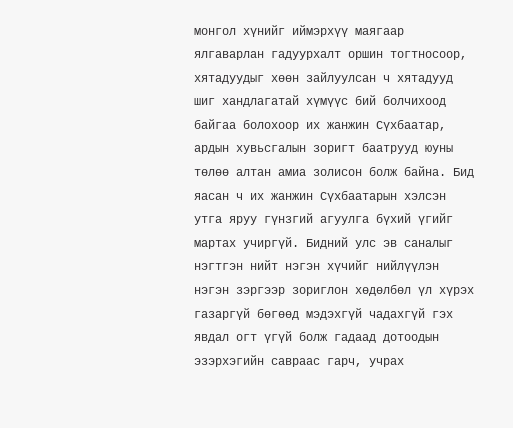монгол хүнийг иймэрхүү маягаар ялгаварлан гадуурхалт оршин тогтносоор, хятадуудыг хөөн зайлуулсан ч хятадууд шиг хандлагатай хүмүүс бий болчихоод байгаа болохоор их жанжин Сүхбаатар, ардын хувьсгалын зоригт баатрууд юуны төлөө алтан амиа золисон болж байна. Бид яасан ч их жанжин Сүхбаатарын хэлсэн утга яруу гүнзгий агуулга бүхий үгийг мартах учиргүй. Бидний улс эв саналыг нэгтгэн нийт нэгэн хүчийг нийлүүлэн нэгэн зэргээр зориглон хөдөлбөл үл хүрэх газаргүй бөгөөд мэдэхгүй чадахгүй гэх явдал огт үгүй болж гадаад дотоодын эзэрхэгийн савраас гарч, учрах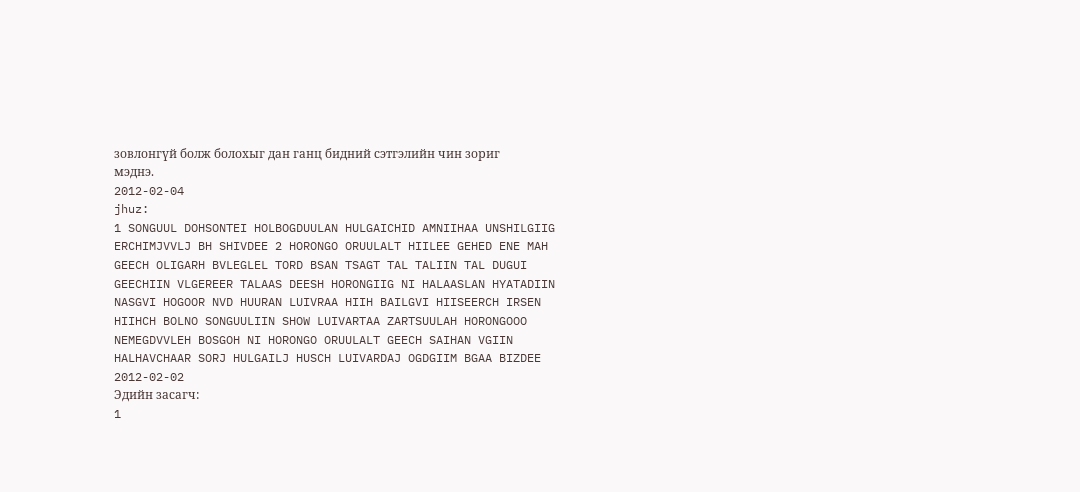зовлонгүй болж болохыг дан ганц бидний сэтгэлийн чин зориг мэднэ.
2012-02-04
jhuz:
1 SONGUUL DOHSONTEI HOLBOGDUULAN HULGAICHID AMNIIHAA UNSHILGIIG ERCHIMJVVLJ BH SHIVDEE 2 HORONGO ORUULALT HIILEE GEHED ENE MAH GEECH OLIGARH BVLEGLEL TORD BSAN TSAGT TAL TALIIN TAL DUGUI GEECHIIN VLGEREER TALAAS DEESH HORONGIIG NI HALAASLAN HYATADIIN NASGVI HOGOOR NVD HUURAN LUIVRAA HIIH BAILGVI HIISEERCH IRSEN HIIHCH BOLNO SONGUULIIN SHOW LUIVARTAA ZARTSUULAH HORONGOOO NEMEGDVVLEH BOSGOH NI HORONGO ORUULALT GEECH SAIHAN VGIIN HALHAVCHAAR SORJ HULGAILJ HUSCH LUIVARDAJ OGDGIIM BGAA BIZDEE
2012-02-02
Эдийн засагч:
1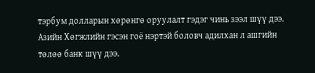тэрбум долларын хөрөнгө оруулалт гэдэг чинь зээл шүү дээ. Азийн Хөгжлийн гэсэн гоё нэртэй боловч адилхан л ашгийн төлөө банк шүү дээ.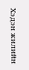Хэдэн жилийн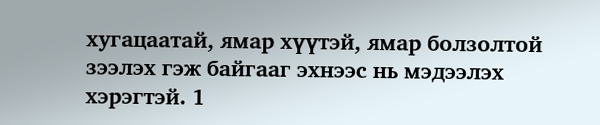хугацаатай, ямар хүүтэй, ямар болзолтой зээлэх гэж байгааг эхнээс нь мэдээлэх хэрэгтэй. 1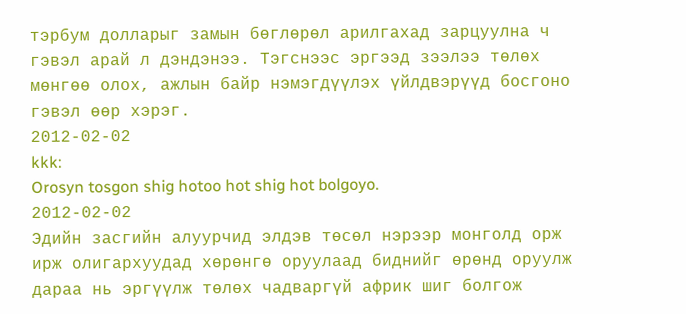тэрбум долларыг замын бөглөрөл арилгахад зарцуулна ч гэвэл арай л дэндэнээ. Тэгснээс эргээд зээлээ төлөх мөнгөө олох, ажлын байр нэмэгдүүлэх үйлдвэрүүд босгоно гэвэл өөр хэрэг.
2012-02-02
kkk:
Orosyn tosgon shig hotoo hot shig hot bolgoyo.
2012-02-02
Эдийн засгийн алуурчид элдэв төсөл нэрээр монголд орж ирж олигархуудад хөрөнгө оруулаад биднийг өрөнд оруулж дараа нь эргүүлж төлөх чадваргүй африк шиг болгож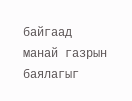байгаад манай газрын баялагыг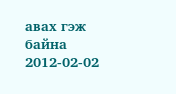авах гэж байна
2012-02-02